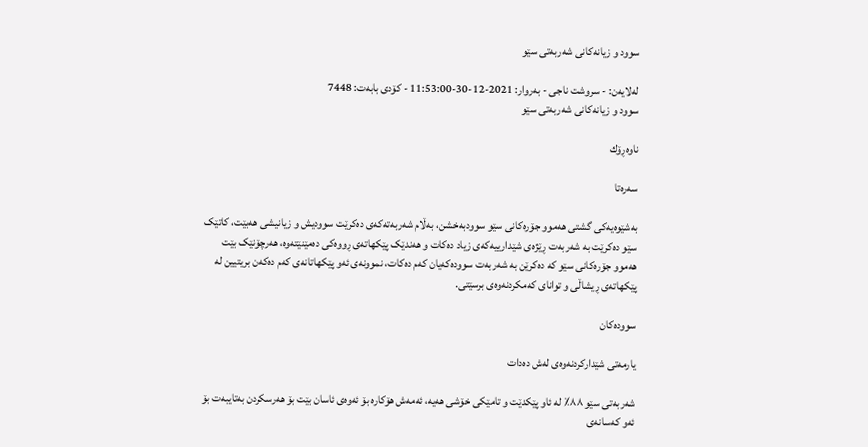سوود و زیانەکانی شەربەتی سێو

له‌لایه‌ن: - سروشت ناجی - به‌روار: 2021-12-30-11:53:00 - کۆدی بابەت: 7448
سوود و زیانەکانی شەربەتی سێو

ناوه‌ڕۆك

سەرەتا

بەشێوەیەکی گشتی هەموو جۆرەکانی سێو سوودبەخشن، بەڵام شەربەتەکەی دەکرێت سوودیش و زیانیشی هەبێت، کاتێک سێو دەکرێت بە شەربەت ڕێژەی شێدارییەکەی زیاد دەکات و هەندێک پێکهاتەی ڕووەکی دەمێنێتەوە، هەرچۆنێک بێت هەموو جۆرەکانی سێو کە دەکرێن بە شەربەت سوودەکەیان کەم دەکات، نموونەی ئەو پێکهاتانەی کەم دەکەن بریتیین لە پێکهاتەی ڕیشاڵی و توانای کەمکردنەوەی برسێتی.

سوودەکان

یارمەتی شێدارکردنەوەی لەش دەدات

شەربەتی سێو ٨٨٪ لە ئاو پێکدێت و تامێکی خۆشی هەیە، ئەمەش هۆکارە بۆ ئەوەی ئاسان بێت بۆ هەرسکردن بەتایبەت بۆ ئەو کەسانەی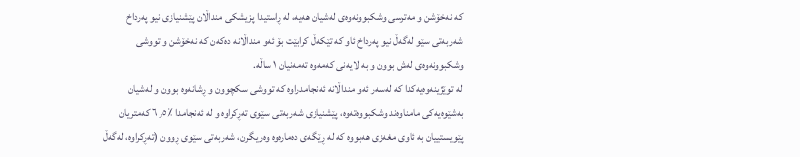کە نەخۆشن و مەترسی وشکبوونەوەی لەشیان هەیە، لە ڕاستیدا پزیشکی منداڵان پێشنیازی نیو پەرداخ شەربەتی سێو لەگەڵ نیو پەرداخ ئاو کە تێکەڵ کرابێت بۆ ئەو منداڵانە دەکەن کە نەخۆشن و تووشی وشکبوونەوەی لەش بوون و بە لایەنی کەمەوە تەمەنیان ١ ساڵە.
لە توێژینەوەیەکدا کە لەسەر ئەو منداڵانە ئەنجامدراوە کە تووشی سکچوون و ڕشانەوە بوون و لەشیان بەشێوەیەکی مامناوەند وشکبووەتەوە، پێشنیازی شەربەتی سێوی تەڕکراوە و لە ئەنجامدا ٪٦٫٥ کەمتریان پێویستییان بە ئاوی مغەزی هەبووە کە لە ڕێگەی دەمارەوە وەریگرن، شەربەتی سێوی ڕوون (تەڕکراوە، لەگەڵ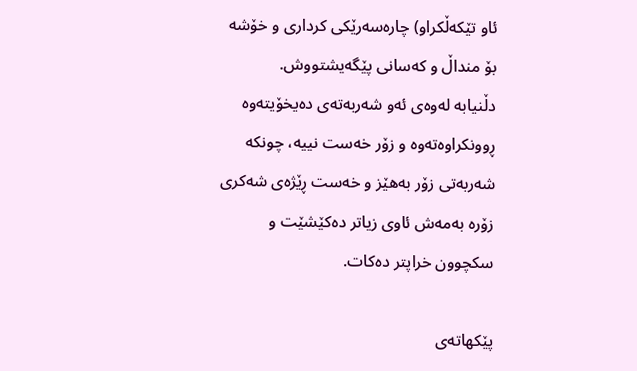ئاو تێکەڵکراو) چارەسەرێکی کرداری و خۆشە بۆ منداڵ و کەسانی پێگەیشتووش.
دڵنیابە لەوەی ئەو شەربەتەی دەیخۆیتەوە ڕوونکراوەتەوە و زۆر خەست نییە، چونکە شەربەتی زۆر بەهێز و خەست ڕێژەی شەکری زۆرە بەمەش ئاوی زیاتر دەکێشێت و سکچوون خراپتر دەکات.

پێکهاتەی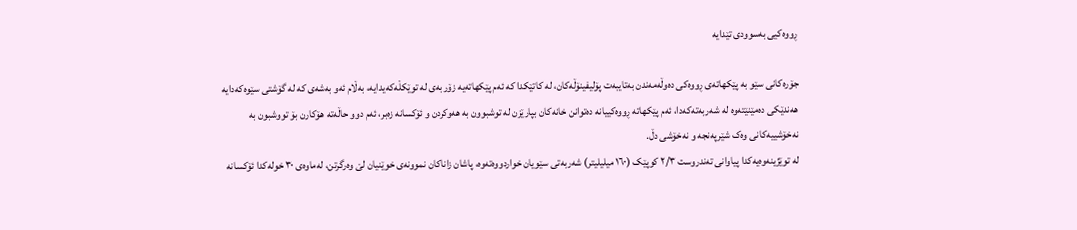ڕووەکیی بەسوودی تێدایە

جۆرەکانی سێو بە پێکهاتەی ڕووەکی دەوڵەمەندن بەتایبەت پۆلیفینۆڵەکان، لە کاتێکدا کە ئەم پێکهاتەیە زۆربەی لە توێکڵەکەیدایە، بەڵام ئەو بەشەی کە لە گۆشتی سێوەکەدایە هەندێکی دەمێنێتەوە لە شەربەتەکەدا، ئەم پێکهاتە ڕووەکییانە دەتوانن خانەکان بپارێزن لە توشبوون بە هەوکردن و ئۆکسانە زەبر، ئەم دوو حاڵەتە هۆکارن بۆ تووشبون بە نەخۆشییەکانی وەک شێرپەنجە و نەخۆشی دڵ.
لە توێژینەوەیەکدا پیاوانی تەندروست ٢/٣ کوپێک (١٦٠ میلیلیتر) شەربەتی سێویان خواردووەتەوە، پاشان زاناکان نموونەی خوێنیان لێ وەرگرتن، لەماوەی ٣٠ خولەکدا ئۆکسانە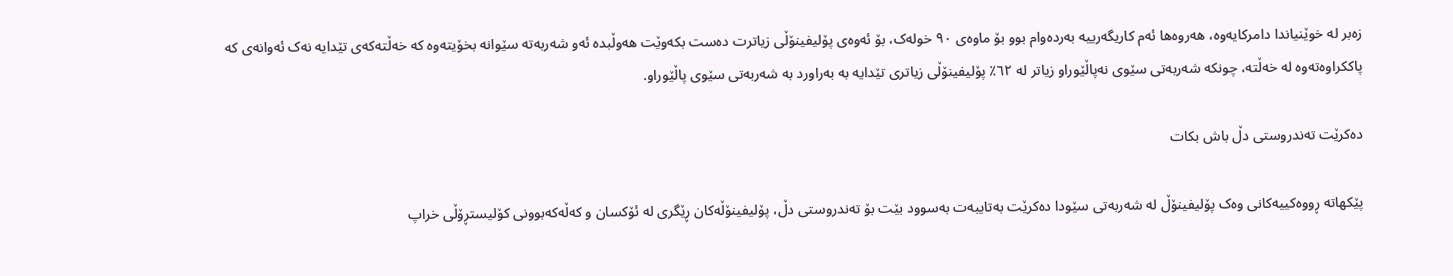زەبر لە خوێنیاندا دامرکایەوە، هەروەها ئەم کاریگەرییە بەردەوام بوو بۆ ماوەی ٩٠ خولەک، بۆ ئەوەی پۆلیفینۆڵی زیاترت دەست بکەوێت هەوڵبدە ئەو شەربەتە سێوانە بخۆیتەوە کە خەڵتەکەی تێدایە نەک ئەوانەی کە پاککراوەتەوە لە خەڵتە، چونکە شەربەتی سێوی نەپاڵێوراو زیاتر لە ٦٢٪ پۆلیفینۆڵی زیاتری تێدایە بە بەراورد بە شەربەتی سێوی پاڵێوراو.

دەکرێت تەندروستی دڵ باش بکات

پێکهاتە ڕووەکییەکانی وەک پۆلیفینۆڵ لە شەربەتی سێودا دەکرێت بەتایبەت بەسوود بێت بۆ تەندروستی دڵ، پۆلیفینۆڵەکان ڕێگری لە ئۆکسان و کەڵەکەبوونی کۆلیستڕۆڵی خراپ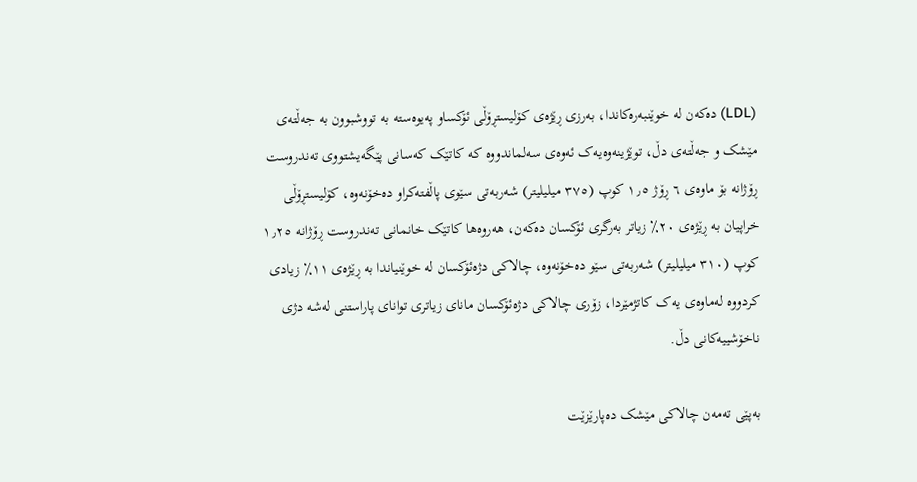(LDL) دەکەن لە خوێنبەرەکاندا، بەرزی ڕێژەی کۆلیستڕۆڵی ئۆکساو پەیوەستە بە تووشبوون بە جەڵتەی مێشک و جەڵتەی دڵ، توێژینەوەیەک ئەوەی سەلماندووە کە کاتێک کەسانی پێگەیشتووی تەندروست ڕۆژانە بۆ ماوەی ٦ ڕۆژ ١٫٥ کوپ (٣٧٥ میلیلیتر) شەربەتی سێوی پاڵفتەکراو دەخۆنەوە، کۆلیستڕۆڵی خراپیان بە ڕێژەی ٢٠٪ زیاتر بەرگری ئۆکسان دەکەن، هەروەها کاتێک خانمانی تەندروست ڕۆژانە ١٫٢٥ کوپ (٣١٠ میلیلیتر) شەربەتی سێو دەخۆنەوە، چالاکی دژەئۆکسان لە خوێنیاندا بە ڕێژەی ١١٪ زیادی کردووە لەماوەی یەک کاتژمێردا، زۆری چالاکی دژەئۆکسان مانای زیاتری توانای پاراستنی لەشە دژی ناخۆشییەکانی دڵ.

بەپێی تەمەن چالاکی مێشک دەپارێزێت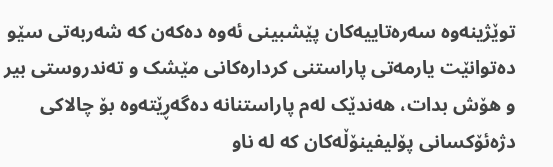توێژینەوە سەرەتاییەکان پێشبینی ئەوە دەکەن کە شەربەتی سێو دەتوانێت یارمەتی پاراستنی کردارەکانی مێشک و تەندروستی بیر و هۆش بدات، هەندێک لەم پاراستنانە دەگەڕێتەوە بۆ چالاکی دژەئۆکسانی پۆلیفینۆڵەکان کە لە ناو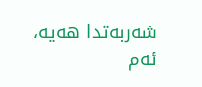شەربەتدا هەیە، ئەم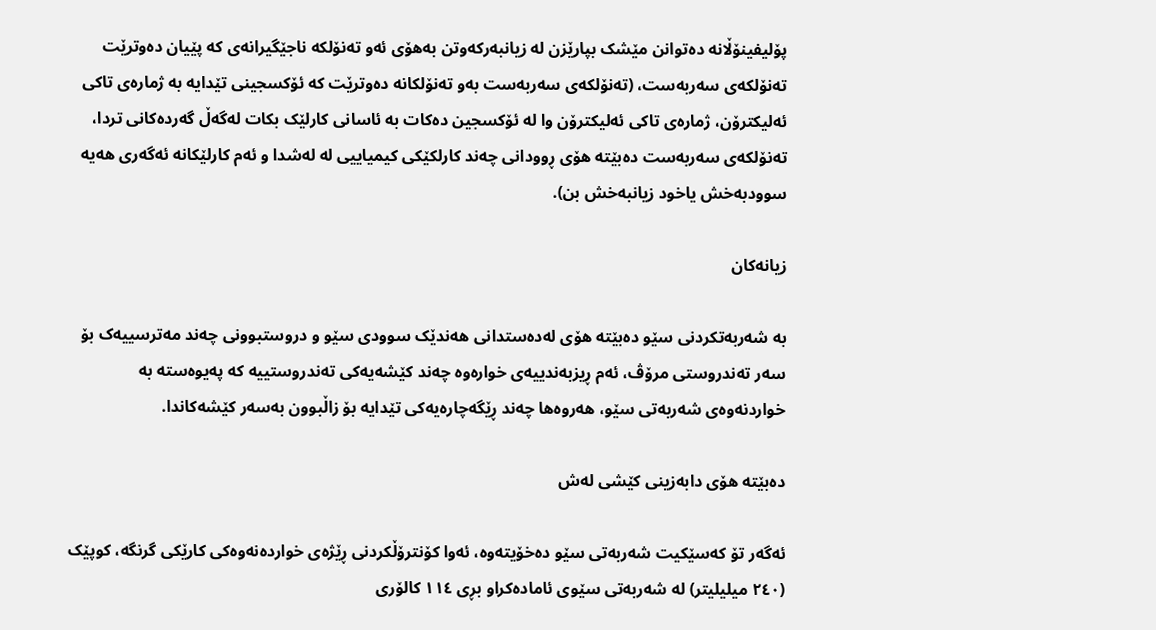پۆلیفینۆڵانە دەتوانن مێشک بپارێزن لە زیانبەرکەوتن بەهۆی ئەو تەنۆلکە ناجێگیرانەی کە پێیان دەوترێت تەنۆلکەی سەربەست، (تەنۆلکەی سەربەست بەو تەنۆلکانە دەوترێت کە ئۆکسجینی تێدایە بە ژمارەی تاکی ئەلیکترۆن، ژمارەی تاکی ئەلیکترۆن وا لە ئۆکسجین دەکات بە ئاسانی کارلێک بکات لەگەڵ گەردەکانی تردا، تەنۆلکەی سەربەست دەبێتە هۆی ڕوودانی چەند کارلکێکی کیمیاییی لە لەشدا و ئەم کارلێکانە ئەگەری هەیە سوودبەخش یاخود زیانبەخش بن).

زیانەکان

بە شەربەتکردنی سێو دەبێتە هۆی لەدەستدانی هەندێک سوودی سێو و دروستبوونی چەند مەترسییەک بۆ سەر تەندروستی مرۆڤ، ئەم ڕیزبەندییەی خوارەوە چەند کێشەیەکی تەندروستییە کە پەیوەستە بە خواردنەوەی شەربەتی سێو، هەروەها چەند ڕێگەچارەیەکی تێدایە بۆ زاڵبوون بەسەر کێشەکاندا.

دەبێتە هۆی دابەزینی کێشی لەش

ئەگەر تۆ کەسێکیت شەربەتی سێو دەخۆیتەوە، ئەوا کۆنترۆڵکردنی ڕێژەی خواردەنەوەکی کارێکی گرنگە، کوپێک (٢٤٠ میلیلیتر) لە شەربەتی سێوی ئامادەکراو بڕی ١١٤ کالۆری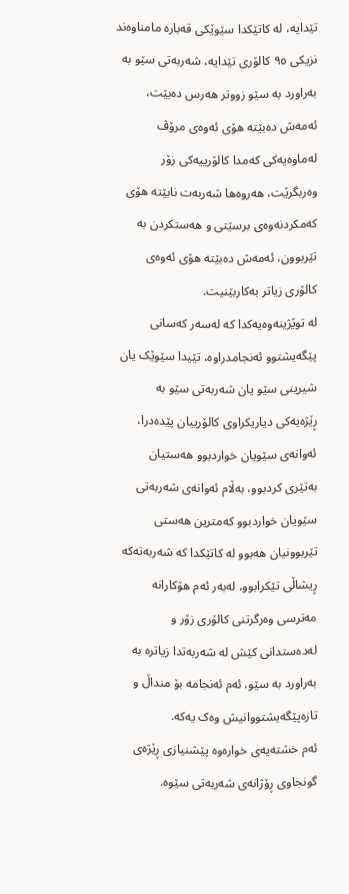تێدایە، لە کاتێکدا سێوێکی قەبارە مامناوەند نزیکی ٩٥ کالۆری تێدایە، شەربەتی سێو بە بەراورد بە سێو زووتر هەرس دەبێت، ئەمەش دەبێتە هۆی ئەوەی مرۆڤ لەماوەیەکی کەمدا کالۆرییەکی زۆر وەربگرێت، هەروەها شەربەت نابێتە هۆی کەمکردنەوەی برسێتی و هەستکردن بە تێربوون، ئەمەش دەبێتە هۆی ئەوەی کالۆری زیاتر بەکاربێنیت.
لە توێژینەوەیەکدا کە لەسەر کەسانی پێگەیشتوو ئەنجامدراوە، تێیدا سێوێک یان شیرینی سێو یان شەربەتی سێو بە ڕێژەیەکی دیاریکراوی کالۆرییان پێدەدرا، ئەوانەی سێویان خواردبوو هەستیان بەتێری کردبوو، بەڵام ئەوانەی شەربەتی سێویان خواردبوو کەمترین هەستی تێربوونیان هەبوو لە کاتێکدا کە شەربەتەکە ڕیشاڵی تێکرابوو، لەبەر ئەم هۆکارانە مەترسی وەرگرتنی کالۆری زۆر و لەدەستدانی کێش لە شەربەتدا زیاترە بە بەراورد بە سێو، ئەم ئەنجامە بۆ منداڵ و تازەپێگەیشتووانیش وەک یەکە.
ئەم خشتەیەی خوارەوە پێشنیازی ڕێژەی گونجاوی ڕۆژانەی شەربەتی سێوە.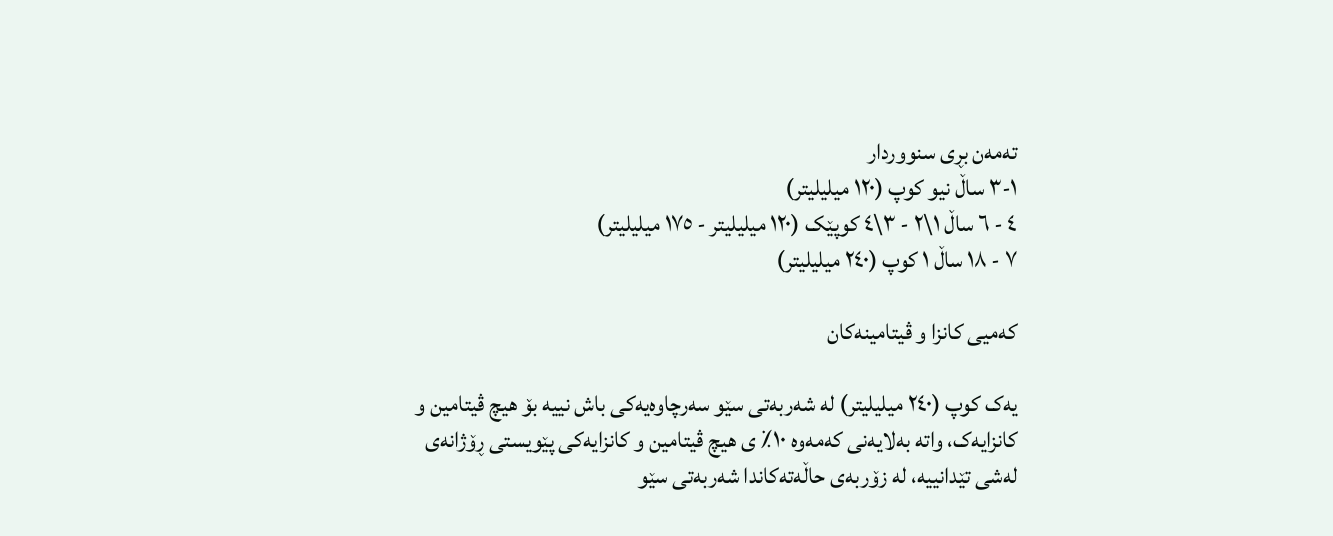تەمەن بڕی سنووردار
١-٣ ساڵ نیو کوپ (١٢٠ میلیلیتر)
٤ - ٦ ساڵ ١\٢ - ٣\٤ کوپێک (١٢٠ میلیلیتر - ١٧٥ میلیلیتر)
٧ - ١٨ ساڵ ١ کوپ (٢٤٠ میلیلیتر)

کەمیی کانزا و ڤیتامینەکان

یەک کوپ (٢٤٠ میلیلیتر) لە شەربەتی سێو سەرچاوەیەکی باش نییە بۆ هیچ ڤیتامین و کانزایەک، واتە بەلایەنی کەمەوە ١٠٪ ی هیچ ڤیتامین و کانزایەکی پێویستی ڕۆژانەی لەشی تێدانییە، لە زۆربەی حاڵەتەکاندا شەربەتی سێو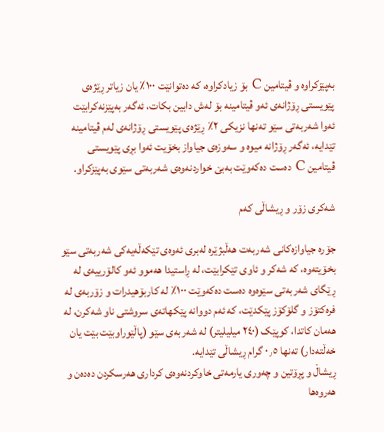بەپێزکراوە و ڤیتامین C بۆ زیادکراوە، کە دەتوانێت ١٠٠٪ یان زیاتر ڕێژەی پێویستی ڕۆژانەی ئەو ڤیتامینە بۆ لەش دابین بکات، ئەگەر بەپێزنەکرابێت ئەوا شەربەتی سێو تەنها نزیکی ٢٪ ڕێژەی پێویستی ڕۆژانەی لەم ڤیتامینە تێدایە، ئەگەر ڕۆژانە میوە و سەوزەی جیاواز بخۆیت ئەوا بڕی پێویستی ڤیتامین C دەست دەکەوێت بەبێ خواردنەوەی شەربەتی سێوی بەپێزکراو.

شەکری زۆر و ڕیشاڵی کەم

جۆرە جیاوازەکانی شەربەت هەڵبژێرە لەبری ئەوەی تێکەڵەیەکی شەربەتی سێو بخۆیتەوە، کە شەکر و ئاوی تێکرابێت، لە ڕاستیدا هەموو ئەو کالۆرییەی لە ڕێگای شەربەتی سێوەوە دەست دەکەوێت ١٠٠٪ لە کاربۆهیدرات و زۆربەی لە فرەکتۆز و گلۆکۆز پێکدێت، کە ئەم دووانە پێکهاتەی سروشتی ناو شەکرن، لە هەمان کاتدا، کوپێک (٢٤٠ میلیلیتر) لە شەربەی سێو (پاڵێوراوبێت بێت یان خەڵتەدار) تەنها ٠٫٥ گرام ڕیشاڵی تێدایە.
ڕیشاڵ و پڕۆتین و چەوری یارمەتی خاوکردنەوەی کرداری هەرسکردن دەدەن و هەروەها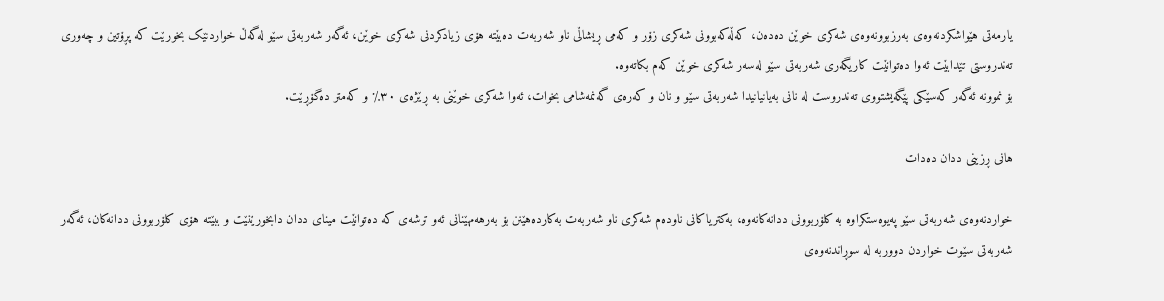یارمەتی هێواشکردنەوەی بەرزبوونەوەی شەکری خوێن دەدەن، کەڵەکەبوونی شەکری زۆر و کەمی ڕیشاڵی ناو شەربەت دەبێتە هۆی زیادکردنی شەکری خوێن، ئەگەر شەربەتی سێو لەگەڵ خواردنێک بخورێت کە پڕۆتین و چەوری تەندروستی تێدابێت ئەوا دەتوانێت کاریگەری شەربەتی سێو لەسەر شەکری خوێن کەم بکاتەوە.
بۆ نموونە ئەگەر کەسێکی پێگەیشتووی تەندروست لە نانی بەیانیانیدا شەربەتی سێو و نان و کەرەی گەنمەشامی بخوات، ئەوا شەکری خوێنی بە ڕێژەی ٣٠٪ و کەمتر دەگۆڕێت.

هانی ڕزینی ددان دەدات

خواردنەوەی شەربەتی سێو پەیوەستکراوە بە کلۆربوونی ددانەکانەوە، بەکتریاکانی ناودەم شەکری ناو شەربەت بەکاردەهێنن بۆ بەرهەمهێنانی ئەو ترشەی کە دەتوانێت مینای ددان دابخورێنێت و ببێتە هۆی کلۆربوونی ددانەکان، ئەگەر شەربەتی سێوت خواردن دووربە لە سوڕاندنەوەی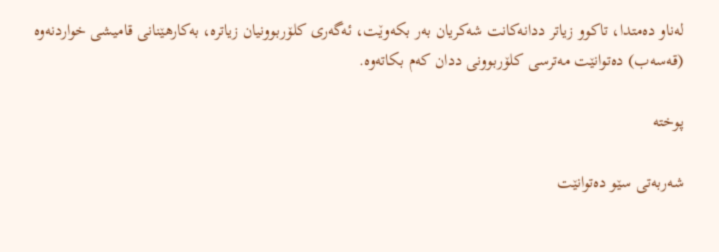لەناو دەمتدا، تاکوو زیاتر ددانەکانت شەکریان بەر بکەوێت، ئەگەری کلۆربوونیان زیاترە، بەکارهێنانی قامیشی خواردنەوە (قەسەب) دەتوانێت مەترسی کلۆربوونی ددان کەم بکاتەوە.

پوختە

شەربەتی سێو دەتوانێت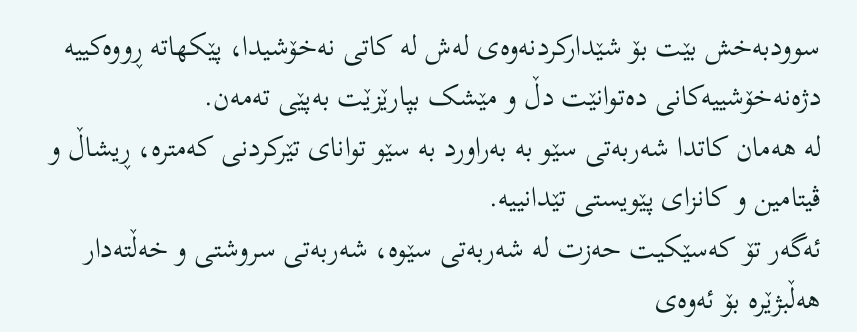سوودبەخش بێت بۆ شێدارکردنەوەی لەش لە کاتی نەخۆشیدا، پێکهاتە ڕووەکییە دژەنەخۆشییەکانی دەتوانێت دڵ و مێشک بپارێزێت بەپێی تەمەن.
لە هەمان کاتدا شەربەتی سێو بە بەراورد بە سێو توانای تێرکردنی کەمترە، ڕیشاڵ و ڤیتامین و کانزای پێویستی تێدانییە.
ئەگەر تۆ کەسێکیت حەزت لە شەربەتی سێوە، شەربەتی سروشتی و خەڵتەدار هەڵبژێرە بۆ ئەوەی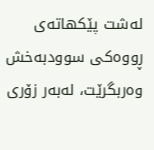لەشت پێکهاتەی ڕووەکی سوودبەخش وەربگرێت، لەبەر زۆری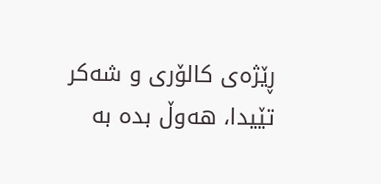ڕێژەی کالۆری و شەکر تێیدا، هەوڵ بدە بە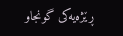ڕێژەیەکی گونجاو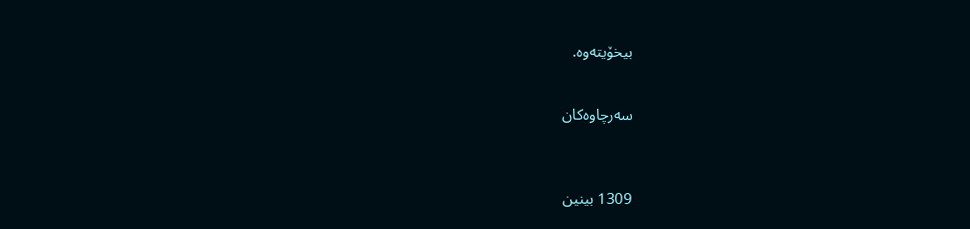بیخۆیتەوە.


سەرچاوەکان



1309 بینین